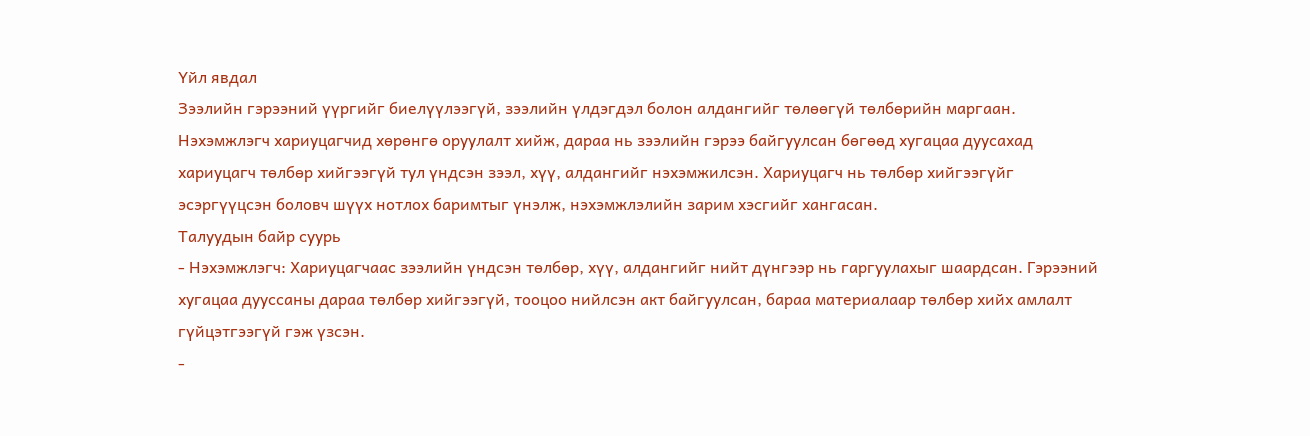Үйл явдал
Зээлийн гэрээний үүргийг биелүүлээгүй, зээлийн үлдэгдэл болон алдангийг төлөөгүй төлбөрийн маргаан. Нэхэмжлэгч хариуцагчид хөрөнгө оруулалт хийж, дараа нь зээлийн гэрээ байгуулсан бөгөөд хугацаа дуусахад хариуцагч төлбөр хийгээгүй тул үндсэн зээл, хүү, алдангийг нэхэмжилсэн. Хариуцагч нь төлбөр хийгээгүйг эсэргүүцсэн боловч шүүх нотлох баримтыг үнэлж, нэхэмжлэлийн зарим хэсгийг хангасан.
Талуудын байр суурь
- Нэхэмжлэгч: Хариуцагчаас зээлийн үндсэн төлбөр, хүү, алдангийг нийт дүнгээр нь гаргуулахыг шаардсан. Гэрээний хугацаа дууссаны дараа төлбөр хийгээгүй, тооцоо нийлсэн акт байгуулсан, бараа материалаар төлбөр хийх амлалт гүйцэтгээгүй гэж үзсэн.
-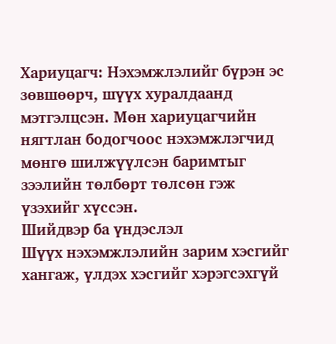Хариуцагч: Нэхэмжлэлийг бүрэн эс зөвшөөрч, шүүх хуралдаанд мэтгэлцсэн. Мөн хариуцагчийн нягтлан бодогчоос нэхэмжлэгчид мөнгө шилжүүлсэн баримтыг зээлийн төлбөрт төлсөн гэж үзэхийг хүссэн.
Шийдвэр ба үндэслэл
Шүүх нэхэмжлэлийн зарим хэсгийг хангаж, үлдэх хэсгийг хэрэгсэхгүй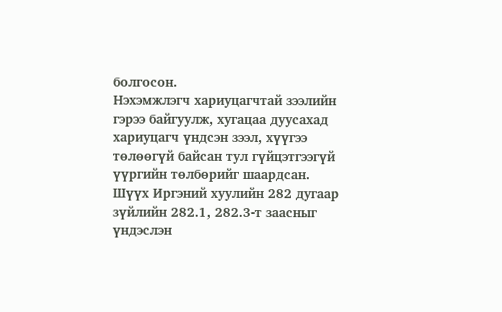болгосон.
Нэхэмжлэгч хариуцагчтай зээлийн гэрээ байгуулж, хугацаа дуусахад хариуцагч үндсэн зээл, хүүгээ төлөөгүй байсан тул гүйцэтгээгүй үүргийн төлбөрийг шаардсан. Шүүх Иргэний хуулийн 282 дугаар зүйлийн 282.1, 282.3-т заасныг үндэслэн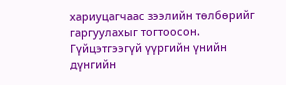хариуцагчаас зээлийн төлбөрийг гаргуулахыг тогтоосон.
Гүйцэтгээгүй үүргийн үнийн дүнгийн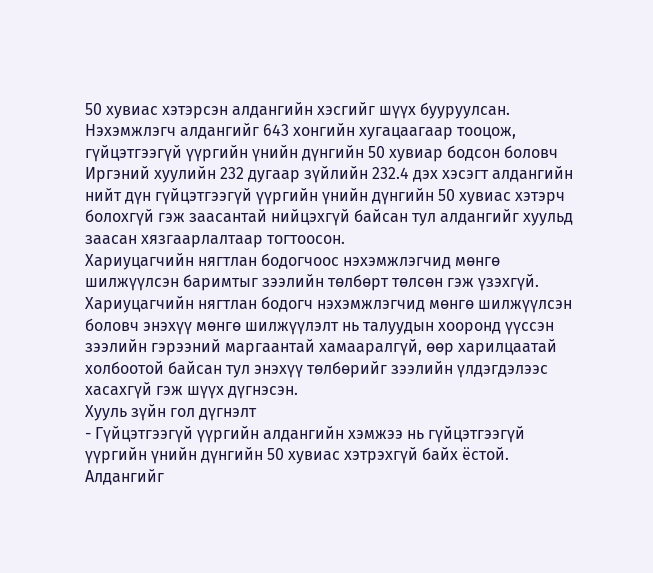50 хувиас хэтэрсэн алдангийн хэсгийг шүүх бууруулсан. Нэхэмжлэгч алдангийг 643 хонгийн хугацаагаар тооцож, гүйцэтгээгүй үүргийн үнийн дүнгийн 50 хувиар бодсон боловч Иргэний хуулийн 232 дугаар зүйлийн 232.4 дэх хэсэгт алдангийн нийт дүн гүйцэтгээгүй үүргийн үнийн дүнгийн 50 хувиас хэтэрч болохгүй гэж заасантай нийцэхгүй байсан тул алдангийг хуульд заасан хязгаарлалтаар тогтоосон.
Хариуцагчийн нягтлан бодогчоос нэхэмжлэгчид мөнгө шилжүүлсэн баримтыг зээлийн төлбөрт төлсөн гэж үзэхгүй. Хариуцагчийн нягтлан бодогч нэхэмжлэгчид мөнгө шилжүүлсэн боловч энэхүү мөнгө шилжүүлэлт нь талуудын хооронд үүссэн зээлийн гэрээний маргаантай хамааралгүй, өөр харилцаатай холбоотой байсан тул энэхүү төлбөрийг зээлийн үлдэгдэлээс хасахгүй гэж шүүх дүгнэсэн.
Хууль зүйн гол дүгнэлт
- Гүйцэтгээгүй үүргийн алдангийн хэмжээ нь гүйцэтгээгүй үүргийн үнийн дүнгийн 50 хувиас хэтрэхгүй байх ёстой. Алдангийг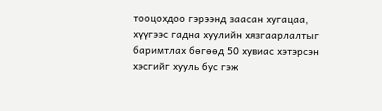тооцохдоо гэрээнд заасан хугацаа, хүүгээс гадна хуулийн хязгаарлалтыг баримтлах бөгөөд 50 хувиас хэтэрсэн хэсгийг хууль бус гэж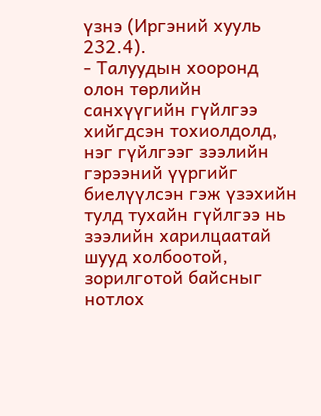үзнэ (Иргэний хууль 232.4).
- Талуудын хооронд олон төрлийн санхүүгийн гүйлгээ хийгдсэн тохиолдолд, нэг гүйлгээг зээлийн гэрээний үүргийг биелүүлсэн гэж үзэхийн тулд тухайн гүйлгээ нь зээлийн харилцаатай шууд холбоотой, зорилготой байсныг нотлох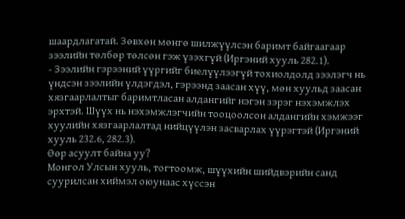шаардлагатай. Зөвхөн мөнгө шилжүүлсэн баримт байгаагаар зээлийн төлбөр төлсөн гэж үзэхгүй (Иргэний хууль 282.1).
- Зээлийн гэрээний үүргийг биелүүлээгүй тохиолдолд зээлэгч нь үндсэн зээлийн үлдэгдэл, гэрээнд заасан хүү, мөн хуульд заасан хязгаарлалтыг баримтласан алдангийг нэгэн зэрэг нэхэмжлэх эрхтэй. Шүүх нь нэхэмжлэгчийн тооцоолсон алдангийн хэмжээг хуулийн хязгаарлалтад нийцүүлэн засварлах үүрэгтэй (Иргэний хууль 232.6, 282.3).
Өөр асуулт байна уу?
Монгол Улсын хууль, тогтоомж, шүүхийн шийдвэрийн санд суурилсан хиймэл оюунаас хүссэн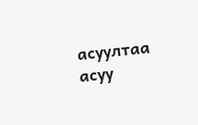асуултаа асуу